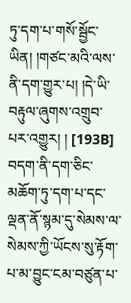ཏུ་དག་པ་གསོ་སྦྱོང་ཡིན། །གཙང་མའི་ལས་ནི་དག་གྱུར་པ། །དེ་ཡི་བརྟུལ་ཞུགས་འགྲུབ་པར་འགྱུར། ། [193B] བདག་ནི་དག་ཅིང་མཆོག་ཏུ་དག་པ་དང་ལྡན་ནོ་སྙམ་དུ་སེམས་ལ་སེམས་ཀྱི་ཡོངས་སུ་རྟོག་པ་མ་བྱུང་ངམ་བཙུན་པ་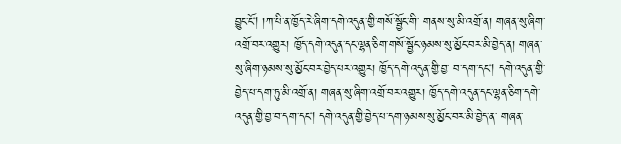བྱུང་ངོ། །ཀ་པི་ན་ཁྱོད་རེ་ཞིག་དགེ་འདུན་གྱི་གསོ་སྦྱོང་གི་ གནས་སུ་མི་འགྲོ་ན། གཞན་སུ་ཞིག་འགྲོ་བར་འགྱུར། ཁྱོད་དགེ་འདུན་དང་ལྷན་ཅིག་གསོ་སྦྱོང་ཉམས་སུ་མྱོང་བར་མི་བྱེད་ན། གཞན་སུ་ཞིག་ཉམས་སུ་མྱོང་བར་བྱེད་པར་འགྱུར། ཁྱོད་དགེ་འདུན་གྱི་བྱ་ བ་དག་དང། དགེ་འདུན་གྱི་བྱེད་པ་དག་ཏུ་མི་འགྲོ་ན། གཞན་སུ་ཞིག་འགྲོ་བར་འགྱུར། ཁྱོད་དགེ་འདུན་དང་ལྷན་ཅིག་དགེ་འདུན་གྱི་བྱ་བ་དག་དང། དགེ་འདུན་གྱི་བྱེད་པ་དག་ཉམས་སུ་མྱོང་བར་མི་བྱེད་ན་ གཞན་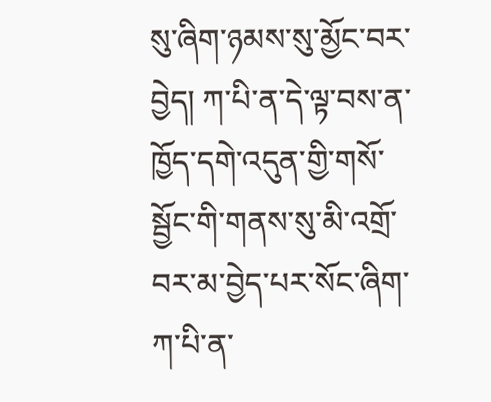སུ་ཞིག་ཉམས་སུ་མྱོང་བར་བྱེད། ཀ་པི་ན་དེ་ལྟ་བས་ན་ཁྱོད་དགེ་འདུན་གྱི་གསོ་སྦྱོང་གི་གནས་སུ་མི་འགྲོ་བར་མ་བྱེད་པར་སོང་ཞིག་ཀ་པི་ན་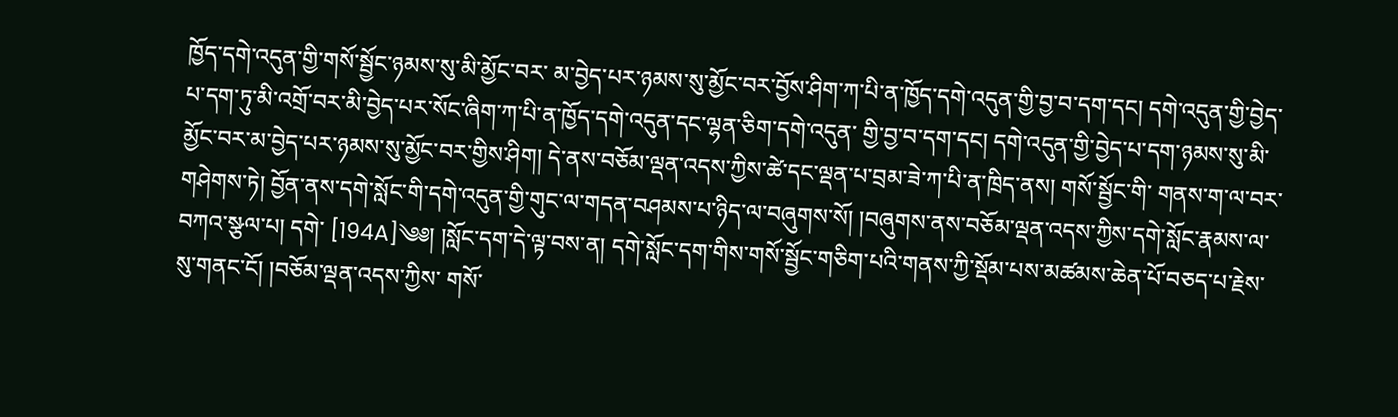ཁྱོད་དགེ་འདུན་གྱི་གསོ་སྦྱོང་ཉམས་སུ་མི་མྱོང་བར་ མ་བྱེད་པར་ཉམས་སུ་མྱོང་བར་བྱོས་ཤིག་ཀ་པི་ན་ཁྱོད་དགེ་འདུན་གྱི་བྱ་བ་དག་དང། དགེ་འདུན་གྱི་བྱེད་པ་དག་ཏུ་མི་འགྲོ་བར་མི་བྱེད་པར་སོང་ཞིག་ཀ་པི་ན་ཁྱོད་དགེ་འདུན་དང་ལྷན་ཅིག་དགེ་འདུན་ གྱི་བྱ་བ་དག་དང། དགེ་འདུན་གྱི་བྱེད་པ་དག་ཉམས་སུ་མི་མྱོང་བར་མ་བྱེད་པར་ཉམས་སུ་མྱོང་བར་གྱིས་ཤིག། དེ་ནས་བཅོམ་ལྡན་འདས་ཀྱིས་ཚེ་དང་ལྡན་པ་བྲམ་ཟེ་ཀ་པི་ན་ཁྲིད་ནས། གསོ་སྦྱོང་གི་ གནས་ག་ལ་བར་གཤེགས་ཏེ། བྱོན་ནས་དགེ་སློང་གི་དགེ་འདུན་གྱི་གུང་ལ་གདན་བཤམས་པ་ཉིད་ལ་བཞུགས་སོ། །བཞུགས་ནས་བཅོམ་ལྡན་འདས་ཀྱིས་དགེ་སློང་རྣམས་ལ་བཀའ་སྩལ་པ། དགེ་ [194A]༄༅། །སློང་དག་དེ་ལྟ་བས་ན། དགེ་སློང་དག་གིས་གསོ་སྦྱོང་གཅིག་པའི་གནས་ཀྱི་སྡོམ་པས་མཚམས་ཆེན་པོ་བཅད་པ་རྗེས་སུ་གནང་ངོ། །བཅོམ་ལྡན་འདས་ཀྱིས་ གསོ་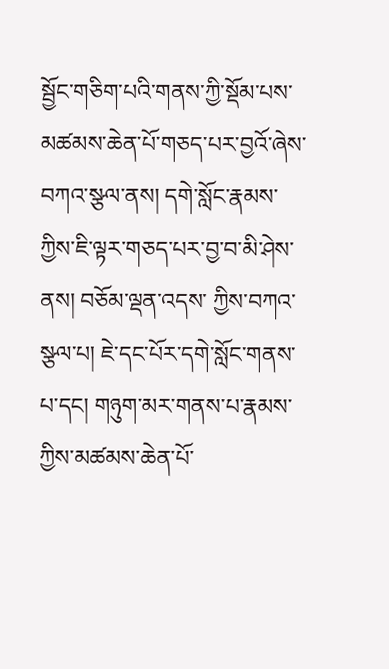སྦྱོང་གཅིག་པའི་གནས་ཀྱི་སྡོམ་པས་མཚམས་ཆེན་པོ་གཅད་པར་བྱའོ་ཞེས་བཀའ་སྩལ་ནས། དགེ་སློང་རྣམས་ཀྱིས་ཇི་ལྟར་གཅད་པར་བྱ་བ་མི་ཤེས་ནས། བཅོམ་ལྡན་འདས་ ཀྱིས་བཀའ་སྩལ་པ། ཇེ་དང་པོར་དགེ་སློང་གནས་པ་དང། གཉུག་མར་གནས་པ་རྣམས་ཀྱིས་མཚམས་ཆེན་པོ་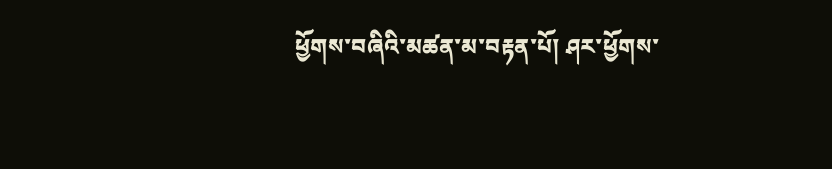ཕྱོགས་བཞིའི་མཚན་མ་བརྟན་པོ། ཤར་ཕྱོགས་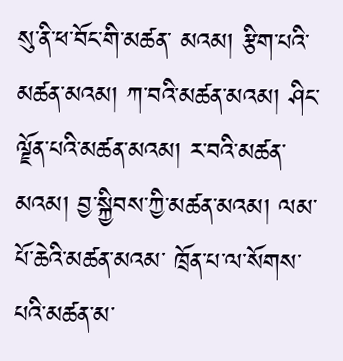སུ་ནི་ཕ་བོང་གི་མཚན་ མའམ། རྩིག་པའི་མཚན་མའམ། ཀ་བའི་མཚན་མའམ། ཤིང་ལྗོན་པའི་མཚན་མའམ། ར་བའི་མཚན་མའམ། བྱ་སྐྱིབས་ཀྱི་མཚན་མའམ། ལམ་པོ་ཆེའི་མཚན་མའམ་ ཁྲོན་པ་ལ་སོགས་པའི་མཚན་མ་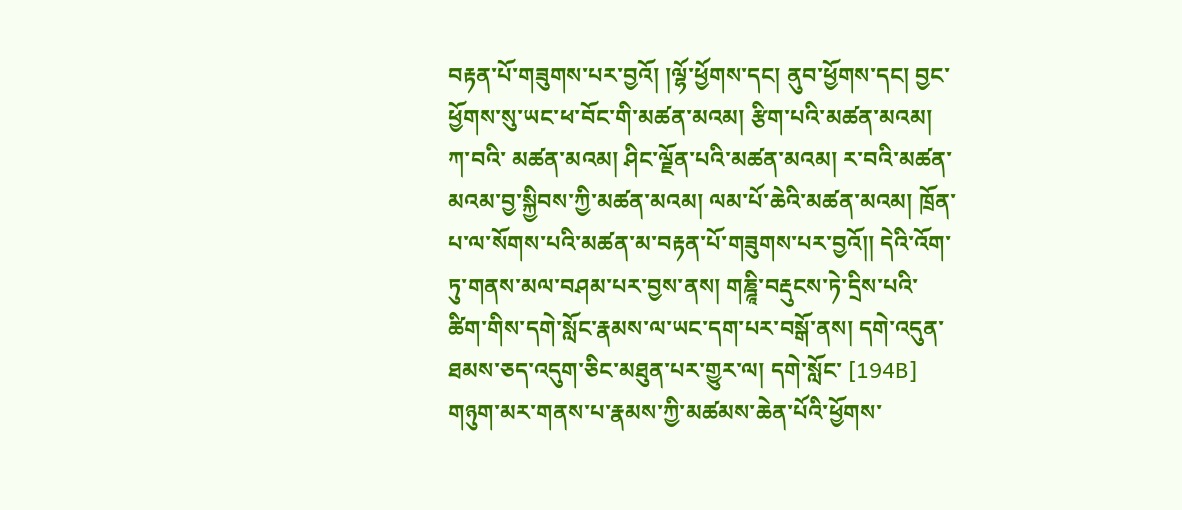བརྟན་པོ་གཟུགས་པར་བྱའོ། །ལྷོ་ཕྱོགས་དང། ནུབ་ཕྱོགས་དང། བྱང་ཕྱོགས་སུ་ཡང་ཕ་བོང་གི་མཚན་མའམ། རྩིག་པའི་མཚན་མའམ། ཀ་བའི་ མཚན་མའམ། ཤིང་ལྗོན་པའི་མཚན་མའམ། ར་བའི་མཚན་མའམ་བྱ་སྐྱིབས་ཀྱི་མཚན་མའམ། ལམ་པོ་ཆེའི་མཚན་མའམ། ཁྲོན་པ་ལ་སོགས་པའི་མཚན་མ་བརྟན་པོ་གཟུགས་པར་བྱའོ།། དེའི་འོག་ཏུ་གནས་མལ་བཤམ་པར་བྱས་ནས། གཎྜཱི་བརྡུངས་ཏེ་དྲིས་པའི་ཚིག་གིས་དགེ་སློང་རྣམས་ལ་ཡང་དག་པར་བསྒོ་ནས། དགེ་འདུན་ཐམས་ཅད་འདུག་ཅིང་མཐུན་པར་གྱུར་ལ། དགེ་སློང་ [194B] གཉུག་མར་གནས་པ་རྣམས་ཀྱི་མཚམས་ཆེན་པོའི་ཕྱོགས་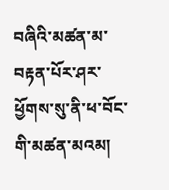བཞིའི་མཚན་མ་བརྟན་པོར་ཤར་ཕྱོགས་སུ་ནི་ཕ་བོང་གི་མཚན་མའམ།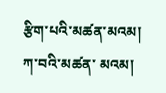རྩིག་པའི་མཚན་མའམ། ཀ་བའི་མཚན་ མའམ།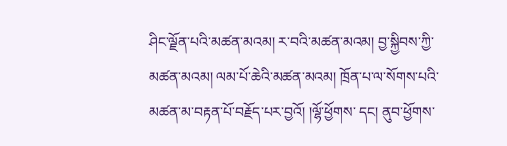ཤིང་ལྗོན་པའི་མཚན་མའམ། ར་བའི་མཚན་མའམ། བྱ་སྐྱིབས་ཀྱི་མཚན་མའམ། ལམ་པོ་ཆེའི་མཚན་མའམ། ཁྲོན་པ་ལ་སོགས་པའི་མཚན་མ་བརྟན་པོ་བརྗོད་པར་བྱའོ། །ལྷོ་ཕྱོགས་ དང། ནུབ་ཕྱོགས་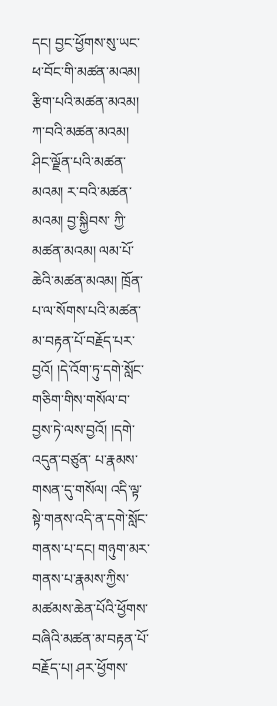དང། བྱང་ཕྱོགས་སུ་ཡང་ཕ་བོང་གི་མཚན་མའམ། རྩིག་པའི་མཚན་མའམ། ཀ་བའི་མཚན་མའམ། ཤིང་ལྗོན་པའི་མཚན་མའམ། ར་བའི་མཚན་མའམ། བྱ་སྐྱིབས་ ཀྱི་མཚན་མའམ། ལམ་པོ་ཆེའི་མཚན་མའམ། ཁྲོན་པ་ལ་སོགས་པའི་མཚན་མ་བརྟན་པོ་བརྗོད་པར་བྱའོ། །དེ་འོག་ཏུ་དགེ་སློང་གཅིག་གིས་གསོལ་བ་བྱས་ཏེ་ལས་བྱའོ། །དགེ་འདུན་བཙུན་ པ་རྣམས་གསན་དུ་གསོལ། འདི་ལྟ་སྟེ་གནས་འདི་ན་དགེ་སློང་གནས་པ་དང། གཉུག་མར་གནས་པ་རྣམས་ཀྱིས་མཚམས་ཆེན་པོའི་ཕྱོགས་བཞིའི་མཚན་མ་བརྟན་པོ་བརྗོད་པ། ཤར་ཕྱོགས་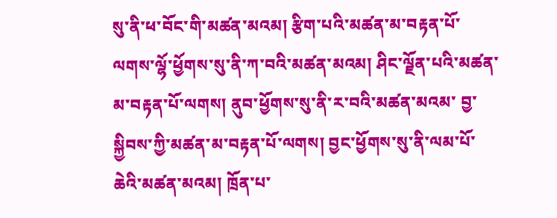སུ་ནི་ཕ་བོང་གི་མཚན་མའམ། རྩིག་པའི་མཚན་མ་བརྟན་པོ་ལགས་ལྷོ་ཕྱོགས་སུ་ནི་ཀ་བའི་མཚན་མའམ། ཤིང་ལྗོན་པའི་མཚན་མ་བརྟན་པོ་ལགས། ནུབ་ཕྱོགས་སུ་ནི་ར་བའི་མཚན་མའམ་ བྱ་སྐྱིབས་ཀྱི་མཚན་མ་བརྟན་པོ་ལགས། བྱང་ཕྱོགས་སུ་ནི་ལམ་པོ་ཆེའི་མཚན་མའམ། ཁྲོན་པ་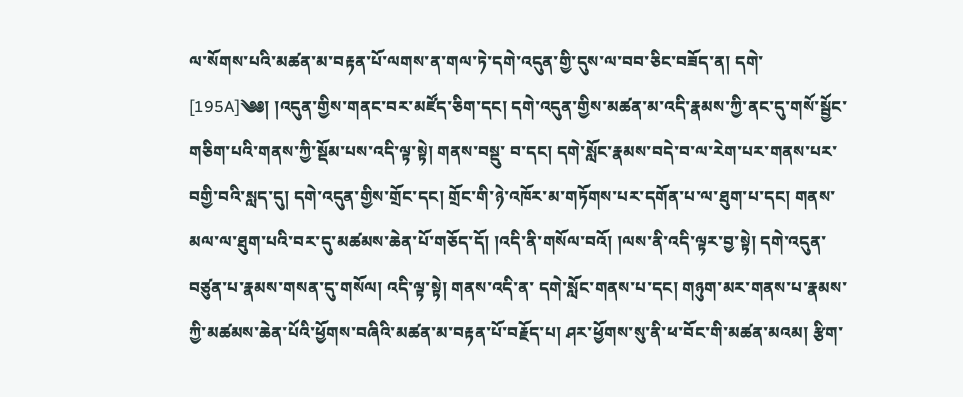ལ་སོགས་པའི་མཚན་མ་བརྟན་པོ་ལགས་ན་གལ་ཏེ་དགེ་འདུན་གྱི་དུས་ལ་བབ་ཅིང་བཟོད་ན། དགེ་ [195A]༄༅། །འདུན་གྱིས་གནང་བར་མཛོད་ཅིག་དང། དགེ་འདུན་གྱིས་མཚན་མ་འདི་རྣམས་ཀྱི་ནང་དུ་གསོ་སྦྱོང་གཅིག་པའི་གནས་ཀྱི་སྡོམ་པས་འདི་ལྟ་སྟེ། གནས་བསྡུ་ བ་དང། དགེ་སློང་རྣམས་བདེ་བ་ལ་རེག་པར་གནས་པར་བགྱི་བའི་སླད་དུ། དགེ་འདུན་གྱིས་གྲོང་དང། གྲོང་གི་ཉེ་འཁོར་མ་གཏོགས་པར་དགོན་པ་ལ་ཐུག་པ་དང། གནས་ མལ་ལ་ཐུག་པའི་བར་དུ་མཚམས་ཆེན་པོ་གཅོད་དོ། །འདི་ནི་གསོལ་བའོ། །ལས་ནི་འདི་ལྟར་བྱ་སྟེ། དགེ་འདུན་བཙུན་པ་རྣམས་གསན་དུ་གསོལ། འདི་ལྟ་སྟེ། གནས་འདི་ན་ དགེ་སློང་གནས་པ་དང། གཉུག་མར་གནས་པ་རྣམས་ཀྱི་མཚམས་ཆེན་པོའི་ཕྱོགས་བཞིའི་མཚན་མ་བརྟན་པོ་བརྗོད་པ། ཤར་ཕྱོགས་སུ་ནི་ཕ་བོང་གི་མཚན་མའམ། རྩིག་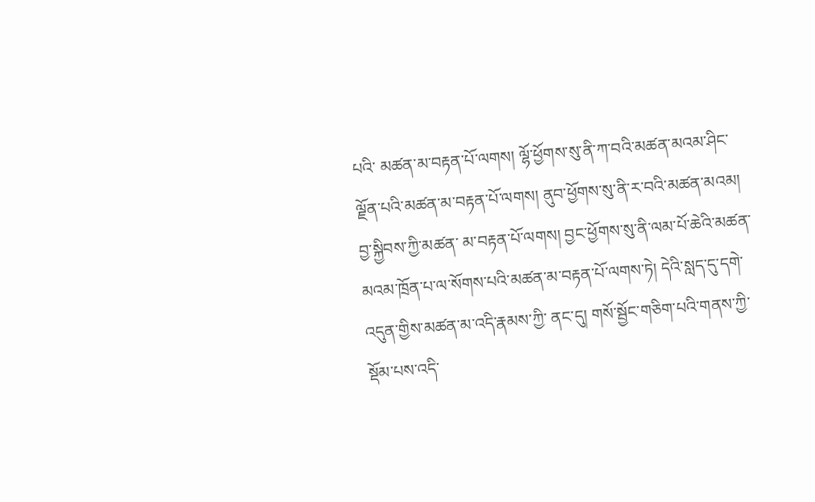པའི་ མཚན་མ་བརྟན་པོ་ལགས། ལྷོ་ཕྱོགས་སུ་ནི་ཀ་བའི་མཚན་མའམ་ཤིང་ལྗོན་པའི་མཚན་མ་བརྟན་པོ་ལགས། ནུབ་ཕྱོགས་སུ་ནི་ར་བའི་མཚན་མའམ། བྱ་སྐྱིབས་ཀྱི་མཚན་ མ་བརྟན་པོ་ལགས། བྱང་ཕྱོགས་སུ་ནི་ལམ་པོ་ཆེའི་མཚན་མའམ་ཁྲོན་པ་ལ་སོགས་པའི་མཚན་མ་བརྟན་པོ་ལགས་ཏེ། དེའི་སླད་དུ་དགེ་འདུན་གྱིས་མཚན་མ་འདི་རྣམས་ཀྱི་ ནང་དུ། གསོ་སྦྱོང་གཅིག་པའི་གནས་ཀྱི་སྡོམ་པས་འདི་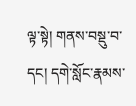ལྟ་སྟེ། གནས་བསྡུ་བ་དང། དགེ་སློང་རྣམས་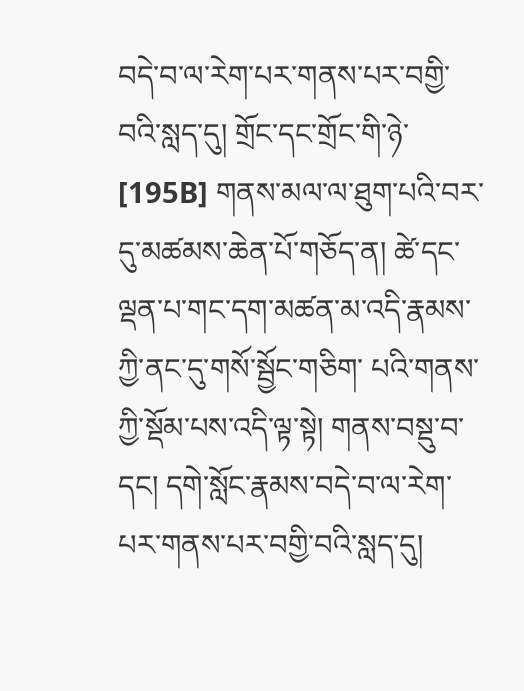བདེ་བ་ལ་རེག་པར་གནས་པར་བགྱི་བའི་སླད་དུ། གྲོང་དང་གྲོང་གི་ཉེ་ [195B] གནས་མལ་ལ་ཐུག་པའི་བར་དུ་མཚམས་ཆེན་པོ་གཅོད་ན། ཚེ་དང་ལྡན་པ་གང་དག་མཚན་མ་འདི་རྣམས་ཀྱི་ནང་དུ་གསོ་སྦྱོང་གཅིག་ པའི་གནས་ཀྱི་སྡོམ་པས་འདི་ལྟ་སྟེ། གནས་བསྡུ་བ་དང། དགེ་སློང་རྣམས་བདེ་བ་ལ་རེག་པར་གནས་པར་བགྱི་བའི་སླད་དུ།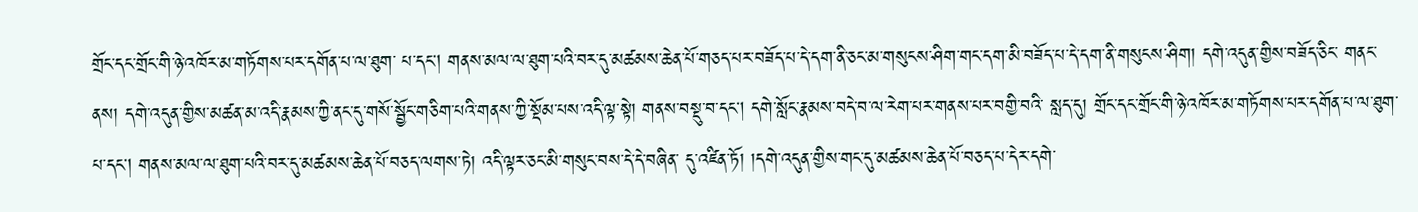གྲོང་དང་གྲོང་གི་ཉེ་འཁོར་མ་གཏོགས་པར་དགོན་པ་ལ་ཐུག་ པ་དང། གནས་མལ་ལ་ཐུག་པའི་བར་དུ་མཚམས་ཆེན་པོ་གཅད་པར་བཟོད་པ་དེ་དག་ནི་ཅང་མ་གསུངས་ཤིག་གང་དག་མི་བཟོད་པ་དེ་དག་ནི་གསུངས་ཤིག། དགེ་འདུན་གྱིས་བཟོད་ཅིང་ གནང་ནས། དགེ་འདུན་གྱིས་མཚན་མ་འདི་རྣམས་ཀྱི་ནང་དུ་གསོ་སྦྱོང་གཅིག་པའི་གནས་ཀྱི་སྡོམ་པས་འདི་ལྟ་སྟེ། གནས་བསྡུ་བ་དང། དགེ་སློང་རྣམས་བདེ་བ་ལ་རེག་པར་གནས་པར་བགྱི་བའི་ སླད་དུ། གྲོང་དང་གྲོང་གི་ཉེ་འཁོར་མ་གཏོགས་པར་དགོན་པ་ལ་ཐུག་པ་དང། གནས་མལ་ལ་ཐུག་པའི་བར་དུ་མཚམས་ཆེན་པོ་བཅད་ལགས་ཏེ། འདི་ལྟར་ཅང་མི་གསུང་བས་དེ་དེ་བཞིན་ དུ་འཛིན་ཏོ། །དགེ་འདུན་གྱིས་གང་དུ་མཚམས་ཆེན་པོ་བཅད་པ་དེར་དགེ་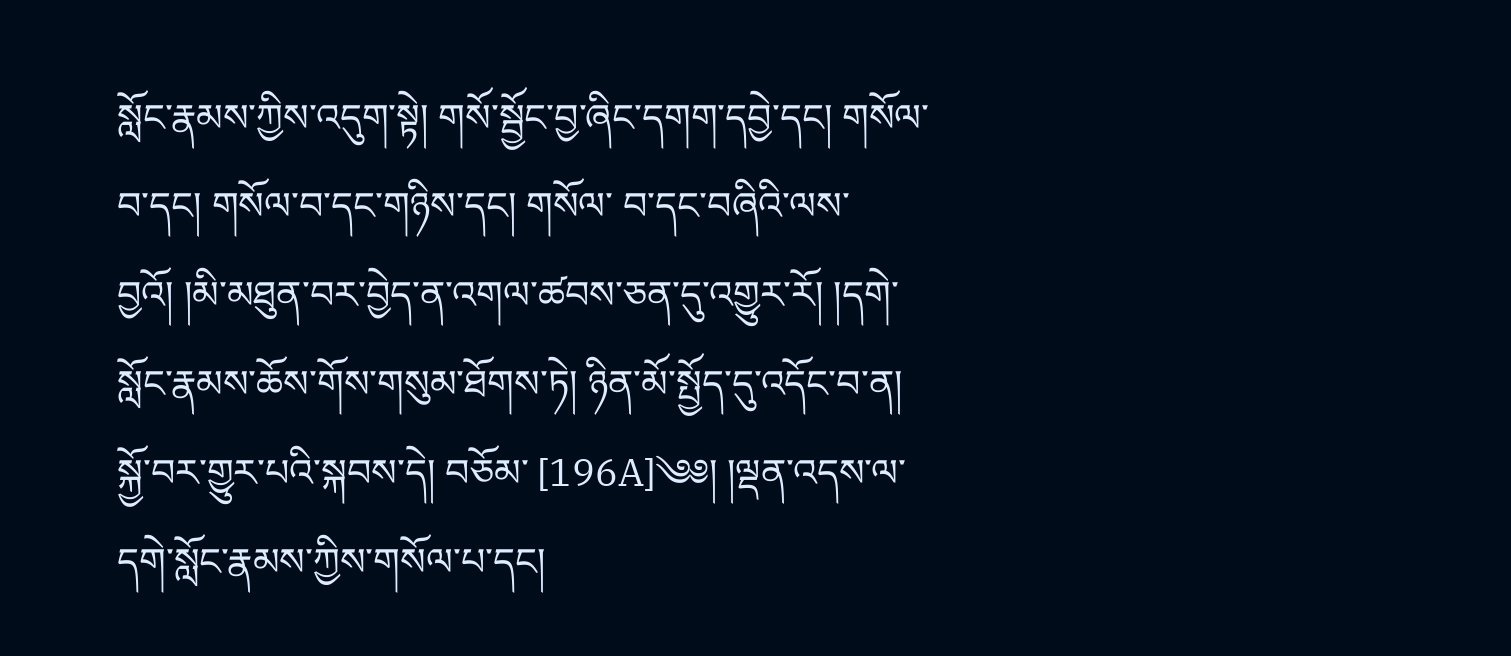སློང་རྣམས་ཀྱིས་འདུག་སྟེ། གསོ་སྦྱོང་བྱ་ཞིང་དགག་དབྱེ་དང། གསོལ་བ་དང། གསོལ་བ་དང་གཉིས་དང། གསོལ་ བ་དང་བཞིའི་ལས་བྱའོ། །མི་མཐུན་བར་བྱེད་ན་འགལ་ཚབས་ཅན་དུ་འགྱུར་རོ། །དགེ་སློང་རྣམས་ཆོས་གོས་གསུམ་ཐོགས་ཏེ། ཉིན་མོ་སྤྱོད་དུ་འདོང་བ་ན། སྐྱོ་བར་གྱུར་པའི་སྐབས་དེ། བཅོམ་ [196A]༄༅། །ལྡན་འདས་ལ་དགེ་སློང་རྣམས་ཀྱིས་གསོལ་པ་དང།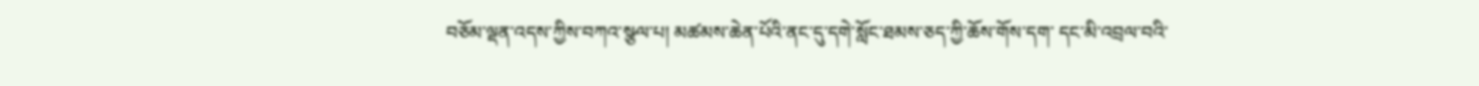བཅོམ་ལྡན་འདས་ཀྱིས་བཀའ་སྩལ་པ། མཚམས་ཆེན་པོའི་ནང་དུ་དགེ་སློང་ཐམས་ཅད་ཀྱི་ཆོས་གོས་དག་ དང་མི་འབྲལ་བའི་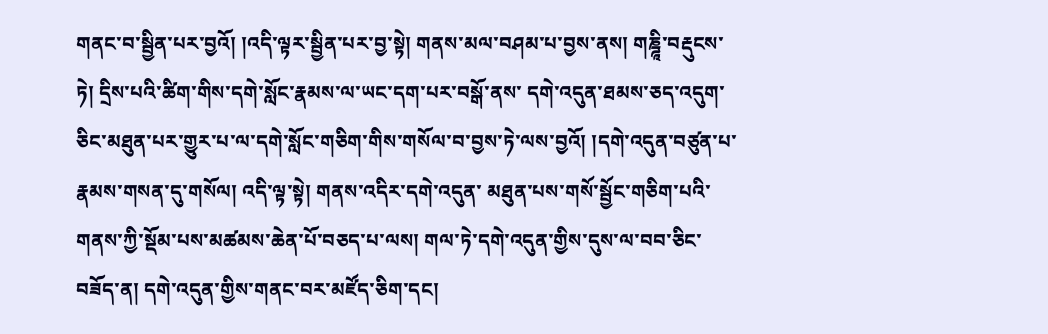གནང་བ་སྦྱིན་པར་བྱའོ། །འདི་ལྟར་སྦྱིན་པར་བྱ་སྟེ། གནས་མལ་བཤམ་པ་བྱས་ནས། གཎྜཱི་བརྡུངས་ཏེ། དྲིས་པའི་ཚིག་གིས་དགེ་སློང་རྣམས་ལ་ཡང་དག་པར་བསྒོ་ནས་ དགེ་འདུན་ཐམས་ཅད་འདུག་ཅིང་མཐུན་པར་གྱུར་པ་ལ་དགེ་སློང་གཅིག་གིས་གསོལ་བ་བྱས་ཏེ་ལས་བྱའོ། །དགེ་འདུན་བཙུན་པ་རྣམས་གསན་དུ་གསོལ། འདི་ལྟ་སྟེ། གནས་འདིར་དགེ་འདུན་ མཐུན་པས་གསོ་སྦྱོང་གཅིག་པའི་གནས་ཀྱི་སྡོམ་པས་མཚམས་ཆེན་པོ་བཅད་པ་ལས། གལ་ཏེ་དགེ་འདུན་གྱིས་དུས་ལ་བབ་ཅིང་བཟོད་ན། དགེ་འདུན་གྱིས་གནང་བར་མཛོད་ཅིག་དང།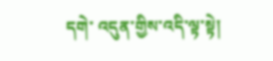དགེ་ འདུན་གྱིས་འདི་ལྟ་སྟེ།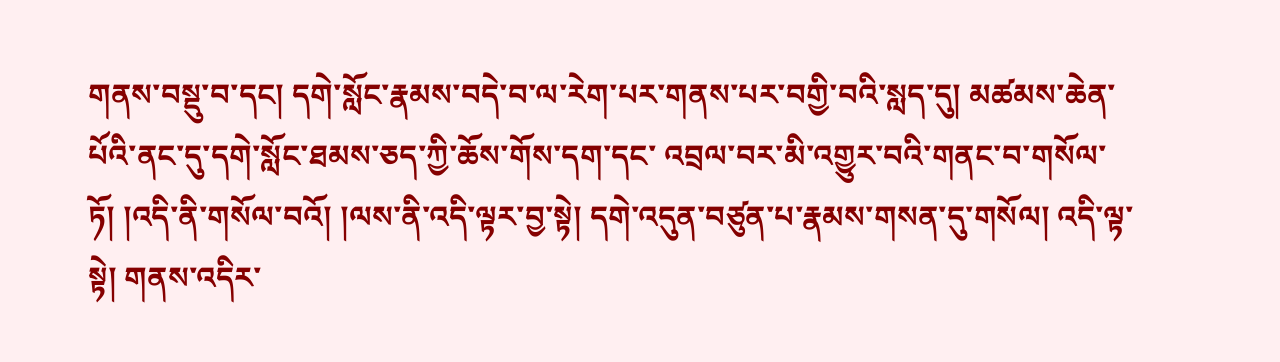གནས་བསྡུ་བ་དང། དགེ་སློང་རྣམས་བདེ་བ་ལ་རེག་པར་གནས་པར་བགྱི་བའི་སླད་དུ། མཚམས་ཆེན་པོའི་ནང་དུ་དགེ་སློང་ཐམས་ཅད་ཀྱི་ཆོས་གོས་དག་དང་ འབྲལ་བར་མི་འགྱུར་བའི་གནང་བ་གསོལ་ཏོ། །འདི་ནི་གསོལ་བའོ། །ལས་ནི་འདི་ལྟར་བྱ་སྟེ། དགེ་འདུན་བཙུན་པ་རྣམས་གསན་དུ་གསོལ། འདི་ལྟ་སྟེ། གནས་འདིར་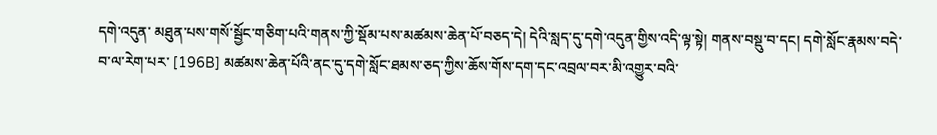དགེ་འདུན་ མཐུན་པས་གསོ་སྦྱོང་གཅིག་པའི་གནས་ཀྱི་སྡོམ་པས་མཚམས་ཆེན་པོ་བཅད་དེ། དེའི་སླད་དུ་དགེ་འདུན་གྱིས་འདི་ལྟ་སྟེ། གནས་བསྡུ་བ་དང། དགེ་སློང་རྣམས་བདེ་བ་ལ་རེག་པར་ [196B] མཚམས་ཆེན་པོའི་ནང་དུ་དགེ་སློང་ཐམས་ཅད་ཀྱིས་ཆོས་གོས་དག་དང་འབྲལ་བར་མི་འགྱུར་བའི་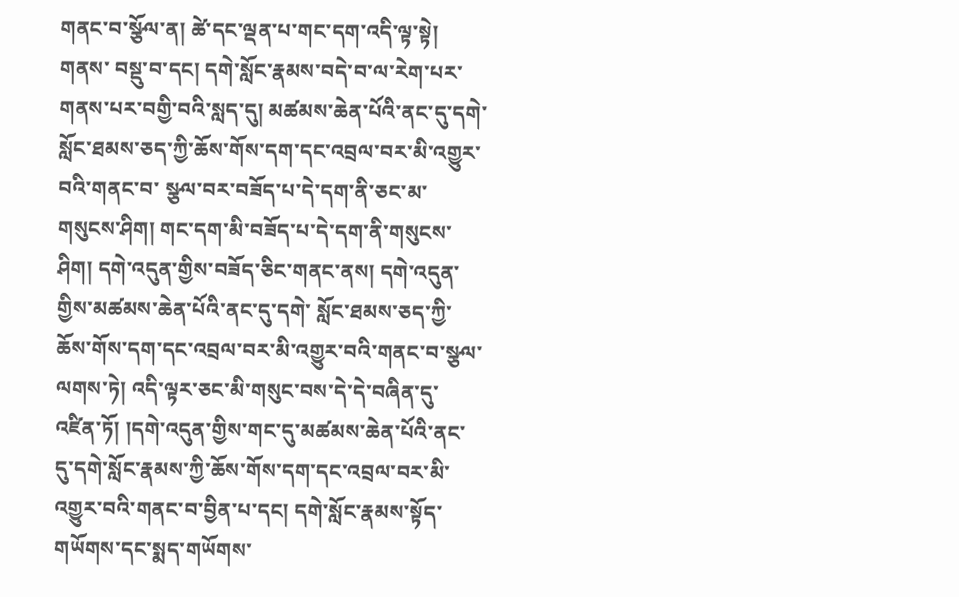གནང་བ་སྩོལ་ན། ཚེ་དང་ལྡན་པ་གང་དག་འདི་ལྟ་སྟེ། གནས་ བསྡུ་བ་དང། དགེ་སློང་རྣམས་བདེ་བ་ལ་རེག་པར་གནས་པར་བགྱི་བའི་སླད་དུ། མཚམས་ཆེན་པོའི་ནང་དུ་དགེ་སློང་ཐམས་ཅད་ཀྱི་ཆོས་གོས་དག་དང་འབྲལ་བར་མི་འགྱུར་བའི་གནང་བ་ སྩལ་བར་བཟོད་པ་དེ་དག་ནི་ཅང་མ་གསུངས་ཤིག། གང་དག་མི་བཟོད་པ་དེ་དག་ནི་གསུངས་ཤིག། དགེ་འདུན་གྱིས་བཟོད་ཅིང་གནང་ནས། དགེ་འདུན་གྱིས་མཚམས་ཆེན་པོའི་ནང་དུ་དགེ་ སློང་ཐམས་ཅད་ཀྱི་ཆོས་གོས་དག་དང་འབྲལ་བར་མི་འགྱུར་བའི་གནང་བ་སྩལ་ལགས་ཏེ། འདི་ལྟར་ཅང་མི་གསུང་བས་དེ་དེ་བཞིན་དུ་འཛིན་ཏོ། །དགེ་འདུན་གྱིས་གང་དུ་མཚམས་ཆེན་པོའི་ནང་ དུ་དགེ་སློང་རྣམས་ཀྱི་ཆོས་གོས་དག་དང་འབྲལ་བར་མི་འགྱུར་བའི་གནང་བ་བྱིན་པ་དང། དགེ་སློང་རྣམས་སྟོད་གཡོགས་དང་སྨད་གཡོགས་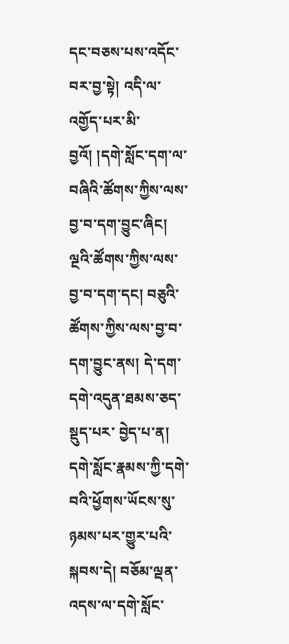དང་བཅས་པས་འདོང་བར་བྱ་སྟེ། འདི་ལ་འགྱོད་པར་མི་ བྱའོ། །དགེ་སློང་དག་ལ་བཞིའི་ཚོགས་ཀྱིས་ལས་བྱ་བ་དག་བྱུང་ཞིང། ལྔའི་ཚོགས་ཀྱིས་ལས་བྱ་བ་དག་དང། བཅུའི་ཚོགས་ཀྱིས་ལས་བྱ་བ་དག་བྱུང་ནས། དེ་དག་དགེ་འདུན་ཐམས་ཅད་སྡུད་པར་ བྱེད་པ་ན། དགེ་སློང་རྣམས་ཀྱི་དགེ་བའི་ཕྱོགས་ཡོངས་སུ་ཉམས་པར་གྱུར་པའི་སྐབས་དེ། བཅོམ་ལྡན་འདས་ལ་དགེ་སློང་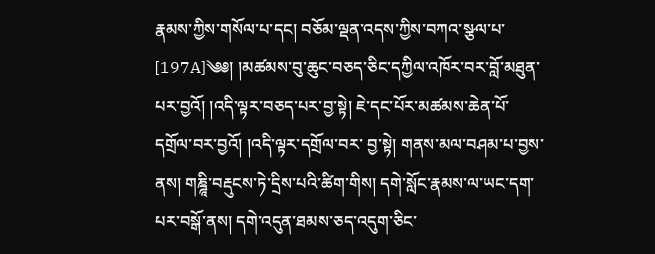རྣམས་ཀྱིས་གསོལ་པ་དང། བཅོམ་ལྡན་འདས་ཀྱིས་བཀའ་སྩལ་པ་ [197A]༄༅། །མཚམས་བུ་ཆུང་བཅད་ཅིང་དཀྱིལ་འཁོར་བར་བློ་མཐུན་པར་བྱའོ། །འདི་ལྟར་བཅད་པར་བྱ་སྟེ། ཇེ་དང་པོར་མཚམས་ཆེན་པོ་དགྲོལ་བར་བྱའོ། །འདི་ལྟར་དགྲོལ་བར་ བྱ་སྟེ། གནས་མལ་བཤམ་པ་བྱས་ནས། གཎྜཱི་བརྡུངས་ཏེ་དྲིས་པའི་ཚིག་གིས། དགེ་སློང་རྣམས་ལ་ཡང་དག་པར་བསྒོ་ནས། དགེ་འདུན་ཐམས་ཅད་འདུག་ཅིང་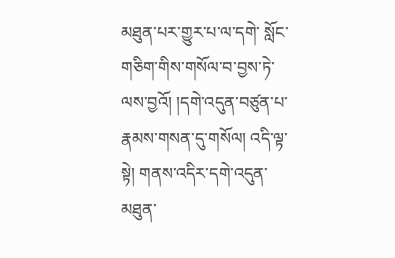མཐུན་པར་གྱུར་པ་ལ་དགེ་ སློང་གཅིག་གིས་གསོལ་བ་བྱས་ཏེ་ལས་བྱའོ། །དགེ་འདུན་བཙུན་པ་རྣམས་གསན་དུ་གསོལ། འདི་ལྟ་སྟེ། གནས་འདིར་དགེ་འདུན་མཐུན་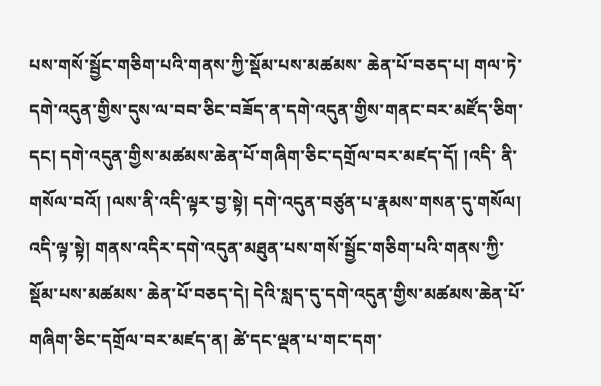པས་གསོ་སྦྱོང་གཅིག་པའི་གནས་ཀྱི་སྡོམ་པས་མཚམས་ ཆེན་པོ་བཅད་པ། གལ་ཏེ་དགེ་འདུན་གྱིས་དུས་ལ་བབ་ཅིང་བཟོད་ན་དགེ་འདུན་གྱིས་གནང་བར་མཛོད་ཅིག་དང། དགེ་འདུན་གྱིས་མཚམས་ཆེན་པོ་གཞིག་ཅིང་དགྲོལ་བར་མཛད་དོ། །འདི་ ནི་གསོལ་བའོ། །ལས་ནི་འདི་ལྟར་བྱ་སྟེ། དགེ་འདུན་བཙུན་པ་རྣམས་གསན་དུ་གསོལ། འདི་ལྟ་སྟེ། གནས་འདིར་དགེ་འདུན་མཐུན་པས་གསོ་སྦྱོང་གཅིག་པའི་གནས་ཀྱི་སྡོམ་པས་མཚམས་ ཆེན་པོ་བཅད་དེ། དེའི་སླད་དུ་དགེ་འདུན་གྱིས་མཚམས་ཆེན་པོ་གཞིག་ཅིང་དགྲོལ་བར་མཛད་ན། ཚེ་དང་ལྡན་པ་གང་དག་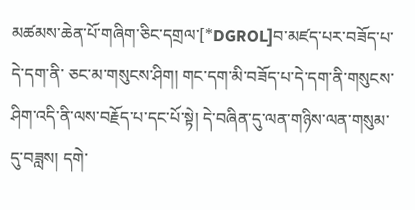མཚམས་ཆེན་པོ་གཞིག་ཅིང་དགྲལ་[*DGROL]བ་མཛད་པར་བཟོད་པ་དེ་དག་ནི་ ཅང་མ་གསུངས་ཤིག། གང་དག་མི་བཟོད་པ་དེ་དག་ནི་གསུངས་ཤིག་འདི་ནི་ལས་བརྗོད་པ་དང་པོ་སྟེ། དེ་བཞིན་དུ་ལན་གཉིས་ལན་གསུམ་དུ་བཟླས། དགེ་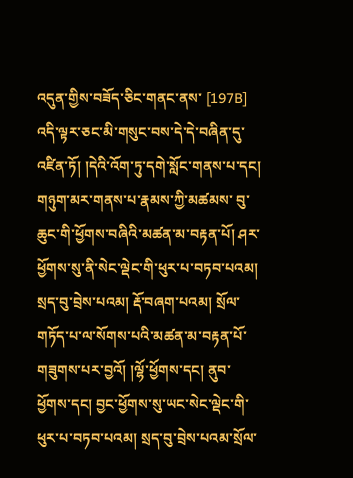འདུན་གྱིས་བཟོད་ཅིང་གནང་ནས་ [197B] འདི་ལྟར་ཅང་མི་གསུང་བས་དེ་དེ་བཞིན་དུ་འཛིན་ཏོ། །དེའི་འོག་ཏུ་དགེ་སློང་གནས་པ་དང། གཉུག་མར་གནས་པ་རྣམས་ཀྱི་མཚམས་ བུ་ཆུང་གི་ཕྱོགས་བཞིའི་མཚན་མ་བརྟན་པོ། ཤར་ཕྱོགས་སུ་ནི་སེང་ལྡེང་གི་ཕུར་པ་བཏབ་པའམ། སྲད་བུ་བྲེས་པའམ། རྡོ་བཞག་པའམ། སྲོལ་གཏོད་པ་ལ་སོགས་པའི་མཚན་མ་བརྟན་པོ་ གཟུགས་པར་བྱའོ། །ལྷོ་ཕྱོགས་དང། ནུབ་ཕྱོགས་དང། བྱང་ཕྱོགས་སུ་ཡང་སེང་ལྡེང་གི་ཕུར་པ་བཏབ་པའམ། སྲད་བུ་བྲེས་པའམ་སྲོལ་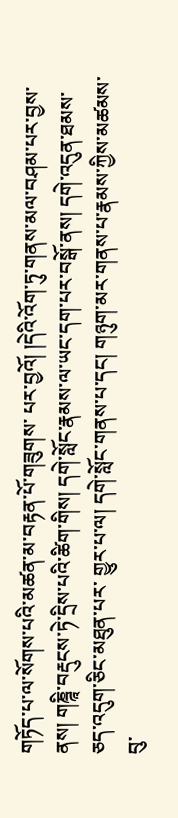གཏོད་པ་ལ་སོགས་པའི་མཚན་མ་བརྟན་པོ་གཟུགས་ པར་བྱའོ། །དེའི་འོག་ཏུ་གནས་མལ་བཤམ་པར་བྱས་ནས། གཎྜཱི་བརྡུངས་ཏེ་དྲིས་པའི་ཚིག་གིས། དགེ་སློང་རྣམས་ལ་ཡང་དག་པར་བསྒོ་ནས། དགེ་འདུན་ཐམས་ཅད་འདུག་ཅིང་མཐུན་པར་ གྱུར་པ་ལ། དགེ་སློང་གནས་པ་དང། གཉུག་མར་གནས་པ་རྣམས་ཀྱིས་མཚམས་བུ་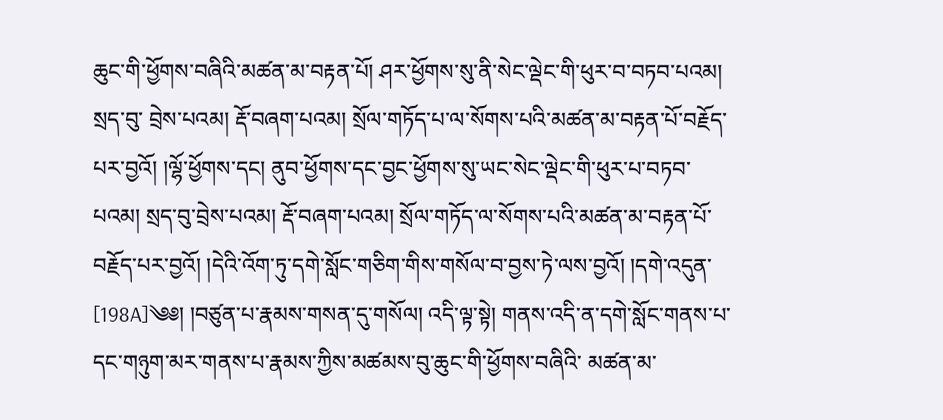ཆུང་གི་ཕྱོགས་བཞིའི་མཚན་མ་བརྟན་པོ། ཤར་ཕྱོགས་སུ་ནི་སེང་ལྡེང་གི་ཕུར་བ་བཏབ་པའམ། སྲད་བུ་ བྲེས་པའམ། རྡོ་བཞག་པའམ། སྲོལ་གཏོད་པ་ལ་སོགས་པའི་མཚན་མ་བརྟན་པོ་བརྗོད་པར་བྱའོ། །ལྷོ་ཕྱོགས་དང། ནུབ་ཕྱོགས་དང་བྱང་ཕྱོགས་སུ་ཡང་སེང་ལྡེང་གི་ཕུར་པ་བཏབ་ པའམ། སྲད་བུ་བྲེས་པའམ། རྡོ་བཞག་པའམ། སྲོལ་གཏོད་ལ་སོགས་པའི་མཚན་མ་བརྟན་པོ་བརྗོད་པར་བྱའོ། །དེའི་འོག་ཏུ་དགེ་སློང་གཅིག་གིས་གསོལ་བ་བྱས་ཏེ་ལས་བྱའོ། །དགེ་འདུན་ [198A]༄༅། །བཙུན་པ་རྣམས་གསན་དུ་གསོལ། འདི་ལྟ་སྟེ། གནས་འདི་ན་དགེ་སློང་གནས་པ་དང་གཉུག་མར་གནས་པ་རྣམས་ཀྱིས་མཚམས་བུ་ཆུང་གི་ཕྱོགས་བཞིའི་ མཚན་མ་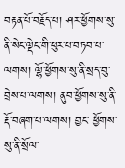བརྟན་པོ་བརྗོད་པ། ཤར་ཕྱོགས་སུ་ནི་སེང་ལྡེང་གི་ཕུར་པ་བཏབ་པ་ལགས། ལྷོ་ཕྱོགས་སུ་ནི་སྲད་བུ་བྲེས་པ་ལགས། ནུབ་ཕྱོགས་སུ་ནི་རྡོ་བཞག་པ་ལགས། བྱང་ ཕྱོགས་སུ་ནི་སྲོལ་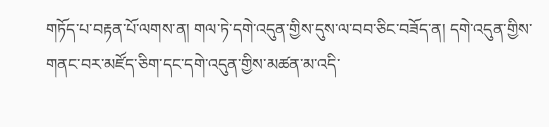གཏོད་པ་བརྟན་པོ་ལགས་ན། གལ་ཏེ་དགེ་འདུན་གྱིས་དུས་ལ་བབ་ཅིང་བཟོད་ན། དགེ་འདུན་གྱིས་གནང་བར་མཛོད་ཅིག་དང་དགེ་འདུན་གྱིས་མཚན་མ་འདི་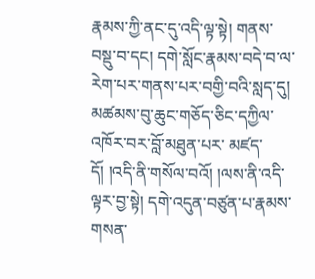རྣམས་ཀྱི་ནང་དུ་འདི་ལྟ་སྟེ། གནས་བསྡུ་བ་དང། དགེ་སློང་རྣམས་བདེ་བ་ལ་རེག་པར་གནས་པར་བགྱི་བའི་སླད་དུ། མཚམས་བུ་ཆུང་གཅོད་ཅིང་དཀྱིལ་འཁོར་བར་བློ་མཐུན་པར་ མཛད་དོ། །འདི་ནི་གསོལ་བའོ། །ལས་ནི་འདི་ལྟར་བྱ་སྟེ། དགེ་འདུན་བཙུན་པ་རྣམས་གསན་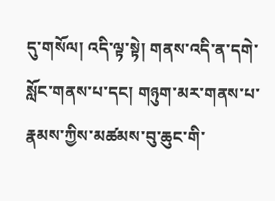དུ་གསོལ། འདི་ལྟ་སྟེ། གནས་འདི་ན་དགེ་སློང་གནས་པ་དང། གཉུག་མར་གནས་པ་ རྣམས་ཀྱིས་མཚམས་བུ་ཆུང་གི་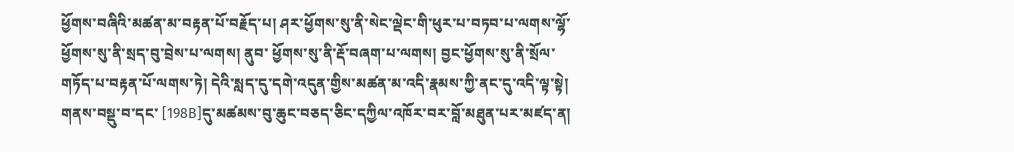ཕྱོགས་བཞིའི་མཚན་མ་བརྟན་པོ་བརྗོད་པ། ཤར་ཕྱོགས་སུ་ནི་སེང་ལྡེང་གི་ཕུར་པ་བཏབ་པ་ལགས་ལྷོ་ཕྱོགས་སུ་ནི་སྲད་བུ་བྲེས་པ་ལགས། ནུབ་ ཕྱོགས་སུ་ནི་རྡོ་བཞག་པ་ལགས། བྱང་ཕྱོགས་སུ་ནི་སྲོལ་གཏོད་པ་བརྟན་པོ་ལགས་ཏེ། དེའི་སླད་དུ་དགེ་འདུན་གྱིས་མཚན་མ་འདི་རྣམས་ཀྱི་ནང་དུ་འདི་ལྟ་སྟེ། གནས་བསྡུ་བ་དང་ [198B]དུ་མཚམས་བུ་ཆུང་བཅད་ཅིང་དཀྱིལ་འཁོར་བར་བློ་མཐུན་པར་མཛད་ན།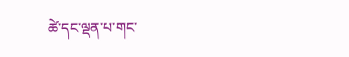ཚེ་དང་ལྡན་པ་གང་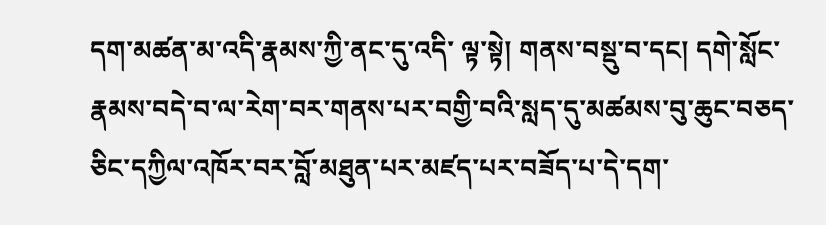དག་མཚན་མ་འདི་རྣམས་ཀྱི་ནང་དུ་འདི་ ལྟ་སྟེ། གནས་བསྡུ་བ་དང། དགེ་སློང་རྣམས་བདེ་བ་ལ་རེག་བར་གནས་པར་བགྱི་བའི་སླད་དུ་མཚམས་བུ་ཆུང་བཅད་ཅིང་དཀྱིལ་འཁོར་བར་བློ་མཐུན་པར་མཛད་པར་བཟོད་པ་དེ་དག་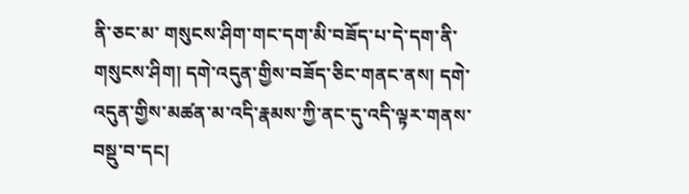ནི་ཅང་མ་ གསུངས་ཤིག་གང་དག་མི་བཟོད་པ་དེ་དག་ནི་གསུངས་ཤིག། དགེ་འདུན་གྱིས་བཟོད་ཅིང་གནང་ནས། དགེ་འདུན་གྱིས་མཚན་མ་འདི་རྣམས་ཀྱི་ནང་དུ་འདི་ལྟར་གནས་བསྡུ་བ་དང།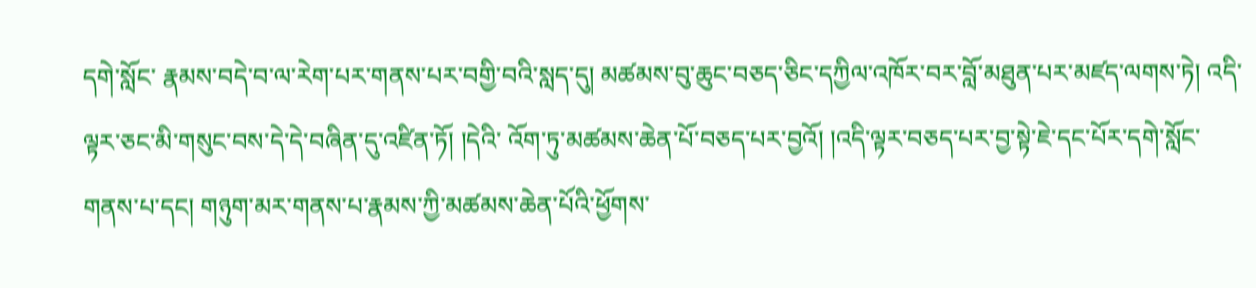དགེ་སློང་ རྣམས་བདེ་བ་ལ་རེག་པར་གནས་པར་བགྱི་བའི་སླད་དུ། མཚམས་བུ་ཆུང་བཅད་ཅིང་དཀྱིལ་འཁོར་བར་བློ་མཐུན་པར་མཛད་ལགས་ཏེ། འདི་ལྟར་ཅང་མི་གསུང་བས་དེ་དེ་བཞིན་དུ་འཛིན་ཏོ། །དེའི་ འོག་ཏུ་མཚམས་ཆེན་པོ་བཅད་པར་བྱའོ། །འདི་ལྟར་བཅད་པར་བྱ་སྟེ་ཇེ་དང་པོར་དགེ་སློང་གནས་པ་དང། གཉུག་མར་གནས་པ་རྣམས་ཀྱི་མཚམས་ཆེན་པོའི་ཕྱོགས་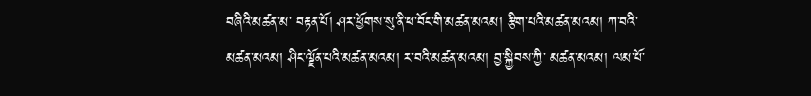བཞིའི་མཚན་མ་ བརྟན་པོ། ཤར་ཕྱོགས་སུ་ནི་ཕ་བོང་གི་མཚན་མའམ། རྩིག་པའི་མཚན་མའམ། ཀ་བའི་མཚན་མའམ། ཤིང་ལྗོན་པའི་མཚན་མའམ། ར་བའི་མཚན་མའམ། བྱ་སྐྱིབས་ཀྱི་ མཚན་མའམ། ལམ་པོ་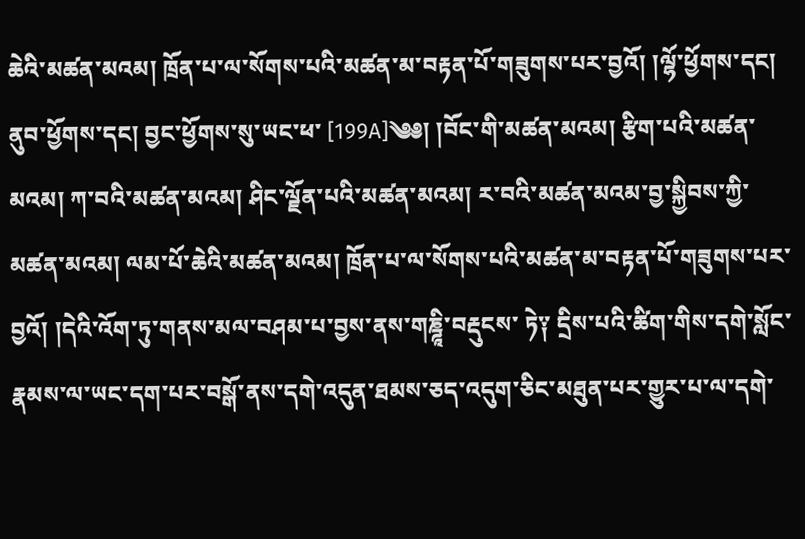ཆེའི་མཚན་མའམ། ཁྲོན་པ་ལ་སོགས་པའི་མཚན་མ་བརྟན་པོ་གཟུགས་པར་བྱའོ། །ལྷོ་ཕྱོགས་དང། ནུབ་ཕྱོགས་དང། བྱང་ཕྱོགས་སུ་ཡང་ཕ་ [199A]༄༅། །བོང་གི་མཚན་མའམ། རྩིག་པའི་མཚན་མའམ། ཀ་བའི་མཚན་མའམ། ཤིང་ལྗོན་པའི་མཚན་མའམ། ར་བའི་མཚན་མའམ་བྱ་སྐྱིབས་ཀྱི་ མཚན་མའམ། ལམ་པོ་ཆེའི་མཚན་མའམ། ཁྲོན་པ་ལ་སོགས་པའི་མཚན་མ་བརྟན་པོ་གཟུགས་པར་བྱའོ། །དེའི་འོག་ཏུ་གནས་མལ་བཤམ་པ་བྱས་ནས་གཎྜཱི་བརྡུངས་ ཏེ༑ དྲིས་པའི་ཚིག་གིས་དགེ་སློང་རྣམས་ལ་ཡང་དག་པར་བསྒོ་ནས་དགེ་འདུན་ཐམས་ཅད་འདུག་ཅིང་མཐུན་པར་གྱུར་པ་ལ་དགེ་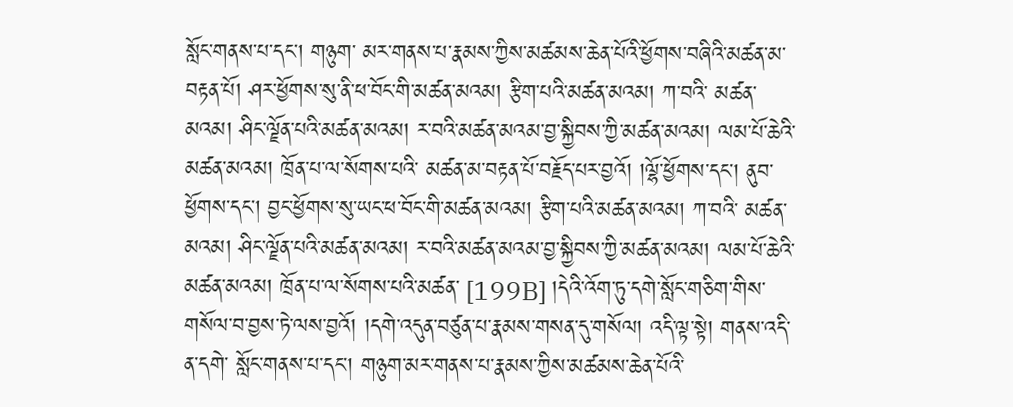སློང་གནས་པ་དང། གཉུག་ མར་གནས་པ་རྣམས་ཀྱིས་མཚམས་ཆེན་པོའི་ཕྱོགས་བཞིའི་མཚན་མ་བརྟན་པོ། ཤར་ཕྱོགས་སུ་ནི་ཕ་བོང་གི་མཚན་མའམ། རྩིག་པའི་མཚན་མའམ། ཀ་བའི་ མཚན་མའམ། ཤིང་ལྗོན་པའི་མཚན་མའམ། ར་བའི་མཚན་མའམ་བྱ་སྐྱིབས་ཀྱི་མཚན་མའམ། ལམ་པོ་ཆེའི་མཚན་མའམ། ཁྲོན་པ་ལ་སོགས་པའི་ མཚན་མ་བརྟན་པོ་བརྗོད་པར་བྱའོ། །ལྷོ་ཕྱོགས་དང། ནུབ་ཕྱོགས་དང། བྱང་ཕྱོགས་སུ་ཡང་ཕ་བོང་གི་མཚན་མའམ། རྩིག་པའི་མཚན་མའམ། ཀ་བའི་ མཚན་མའམ། ཤིང་ལྗོན་པའི་མཚན་མའམ། ར་བའི་མཚན་མའམ་བྱ་སྐྱིབས་ཀྱི་མཚན་མའམ། ལམ་པོ་ཆེའི་མཚན་མའམ། ཁྲོན་པ་ལ་སོགས་པའི་མཚན་ [199B] །དེའི་འོག་ཏུ་དགེ་སློང་གཅིག་གིས་གསོལ་བ་བྱས་ཏེ་ལས་བྱའོ། །དགེ་འདུན་བཙུན་པ་རྣམས་གསན་དུ་གསོལ། འདི་ལྟ་སྟེ། གནས་འདི་ན་དགེ་ སློང་གནས་པ་དང། གཉུག་མར་གནས་པ་རྣམས་ཀྱིས་མཚམས་ཆེན་པོའི་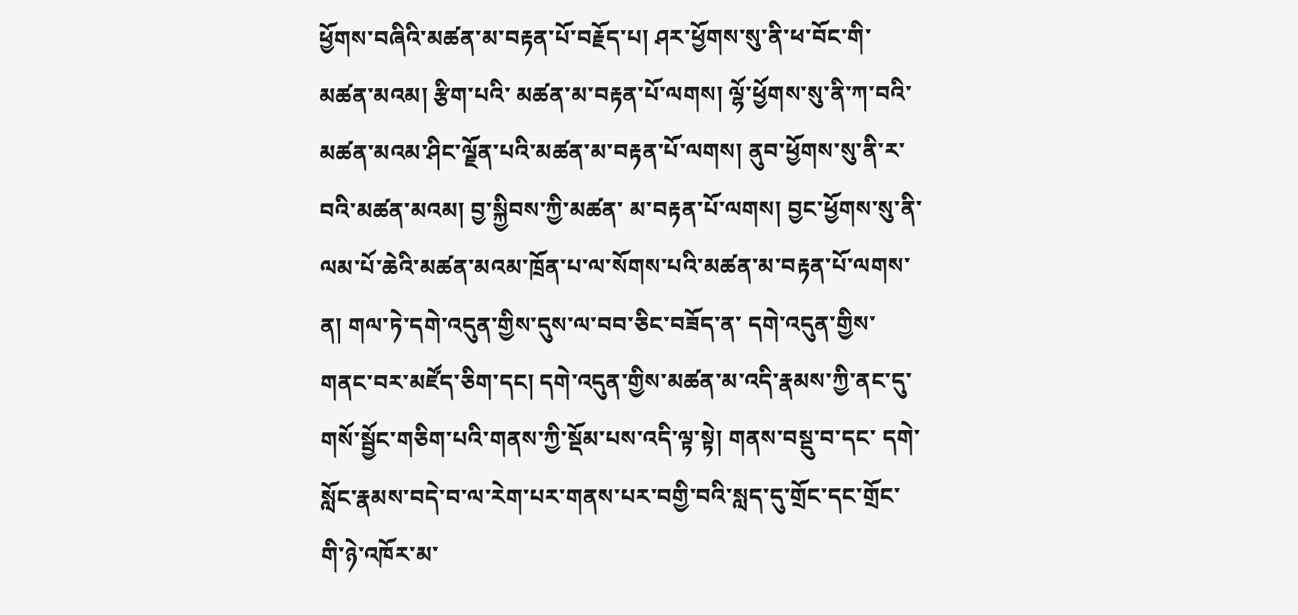ཕྱོགས་བཞིའི་མཚན་མ་བརྟན་པོ་བརྗོད་པ། ཤར་ཕྱོགས་སུ་ནི་ཕ་བོང་གི་མཚན་མའམ། རྩིག་པའི་ མཚན་མ་བརྟན་པོ་ལགས། ལྷོ་ཕྱོགས་སུ་ནི་ཀ་བའི་མཚན་མའམ་ཤིང་ལྗོན་པའི་མཚན་མ་བརྟན་པོ་ལགས། ནུབ་ཕྱོགས་སུ་ནི་ར་བའི་མཚན་མའམ། བྱ་སྐྱིབས་ཀྱི་མཚན་ མ་བརྟན་པོ་ལགས། བྱང་ཕྱོགས་སུ་ནི་ལམ་པོ་ཆེའི་མཚན་མའམ་ཁྲོན་པ་ལ་སོགས་པའི་མཚན་མ་བརྟན་པོ་ལགས་ན། གལ་ཏེ་དགེ་འདུན་གྱིས་དུས་ལ་བབ་ཅིང་བཟོད་ན་ དགེ་འདུན་གྱིས་གནང་བར་མཛོད་ཅིག་དང། དགེ་འདུན་གྱིས་མཚན་མ་འདི་རྣམས་ཀྱི་ནང་དུ་གསོ་སྦྱོང་གཅིག་པའི་གནས་ཀྱི་སྡོམ་པས་འདི་ལྟ་སྟེ། གནས་བསྡུ་བ་དང་ དགེ་སློང་རྣམས་བདེ་བ་ལ་རེག་པར་གནས་པར་བགྱི་བའི་སླད་དུ་གྲོང་དང་གྲོང་གི་ཉེ་འཁོར་མ་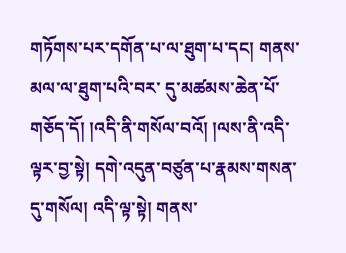གཏོགས་པར་དགོན་པ་ལ་ཐུག་པ་དང། གནས་མལ་ལ་ཐུག་པའི་བར་ དུ་མཚམས་ཆེན་པོ་གཅོད་དོ། །འདི་ནི་གསོལ་བའོ། །ལས་ནི་འདི་ལྟར་བྱ་སྟེ། དགེ་འདུན་བཙུན་པ་རྣམས་གསན་དུ་གསོལ། འདི་ལྟ་སྟེ། གནས་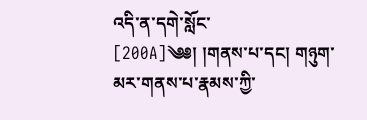འདི་ན་དགེ་སློང་ [200A]༄༅། །གནས་པ་དང། གཉུག་མར་གནས་པ་རྣམས་ཀྱི་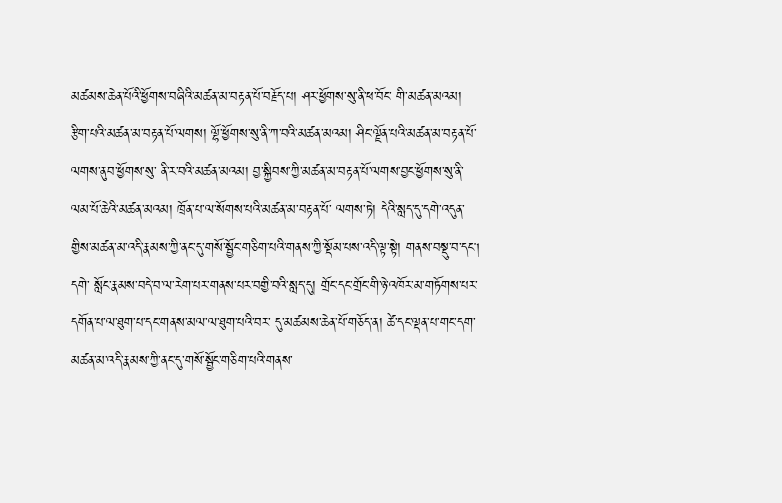མཚམས་ཆེན་པོའི་ཕྱོགས་བཞིའི་མཚན་མ་བརྟན་པོ་བརྗོད་པ། ཤར་ཕྱོགས་སུ་ནི་ཕ་བོང་ གི་མཚན་མའམ། རྩིག་པའི་མཚན་མ་བརྟན་པོ་ལགས། ལྷོ་ཕྱོགས་སུ་ནི་ཀ་བའི་མཚན་མའམ། ཤིང་ལྗོན་པའི་མཚན་མ་བརྟན་པོ་ལགས་ནུབ་ཕྱོགས་སུ་ ནི་ར་བའི་མཚན་མའམ། བྱ་སྐྱིབས་ཀྱི་མཚན་མ་བརྟན་པོ་ལགས་བྱང་ཕྱོགས་སུ་ནི་ལམ་པོ་ཆེའི་མཚན་མའམ། ཁྲོན་པ་ལ་སོགས་པའི་མཚན་མ་བརྟན་པོ་ ལགས་ཏེ། དེའི་སླད་དུ་དགེ་འདུན་གྱིས་མཚན་མ་འདི་རྣམས་ཀྱི་ནང་དུ་གསོ་སྦྱོང་གཅིག་པའི་གནས་ཀྱི་སྡོམ་པས་འདི་ལྟ་སྟེ། གནས་བསྡུ་བ་དང། དགེ་ སློང་རྣམས་བདེ་བ་ལ་རེག་པར་གནས་པར་བགྱི་བའི་སླད་དུ། གྲོང་དང་གྲོང་གི་ཉེ་འཁོར་མ་གཏོགས་པར་དགོན་པ་ལ་ཐུག་པ་དང་གནས་མལ་ལ་ཐུག་པའི་བར་ དུ་མཚམས་ཆེན་པོ་གཅོད་ན། ཚེ་དང་ལྡན་པ་གང་དག་མཚན་མ་འདི་རྣམས་ཀྱི་ནང་དུ་གསོ་སྦྱོང་གཅིག་པའི་གནས་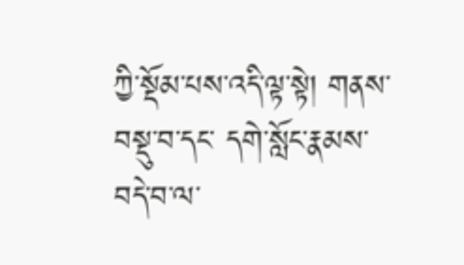ཀྱི་སྡོམ་པས་འདི་ལྟ་སྟེ། གནས་བསྡུ་བ་དང་ དགེ་སློང་རྣམས་བདེ་བ་ལ་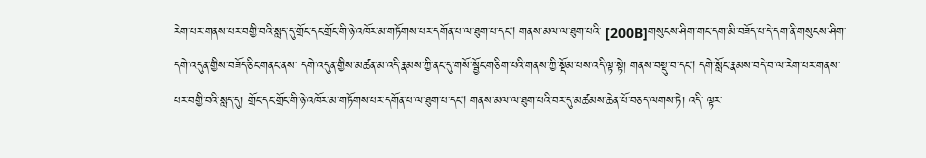རེག་པར་གནས་པར་བགྱི་བའི་སླད་དུ་གྲོང་དང་གྲོང་གི་ཉེ་འཁོར་མ་གཏོགས་པར་དགོན་པ་ལ་ཐུག་པ་དང། གནས་མལ་ལ་ཐུག་པའི་ [200B]གསུངས་ཤིག་གང་དག་མི་བཟོད་པ་དེ་དག་ནི་གསུངས་ཤིག་དགེ་འདུན་གྱིས་བཟོད་ཅིང་གནང་ནས་ དགེ་འདུན་གྱིས་མཚན་མ་འདི་རྣམས་ཀྱི་ནང་དུ་གསོ་སྦྱོང་གཅིག་པའི་གནས་ཀྱི་སྡོམ་པས་འདི་ལྟ་སྟེ། གནས་བསྡུ་བ་དང། དགེ་སློང་རྣམས་བདེ་བ་ལ་རེག་པར་གནས་ པར་བགྱི་བའི་སླད་དུ། གྲོང་དང་གྲོང་གི་ཉེ་འཁོར་མ་གཏོགས་པར་དགོན་པ་ལ་ཐུག་པ་དང། གནས་མལ་ལ་ཐུག་པའི་བར་དུ་མཚམས་ཆེན་པོ་བཅད་ལགས་ཏེ། འདི་ ལྟར་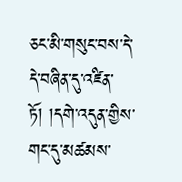ཅང་མི་གསུང་བས་དེ་དེ་བཞིན་དུ་འཛིན་ཏོ། །དགེ་འདུན་གྱིས་གང་དུ་མཚམས་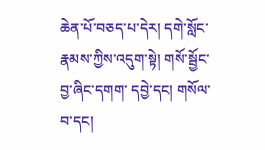ཆེན་པོ་བཅད་པ་དེར། དགེ་སློང་རྣམས་ཀྱིས་འདུག་སྟེ། གསོ་སྦྱོང་བྱ་ཞིང་དགག་ དབྱེ་དང། གསོལ་བ་དང།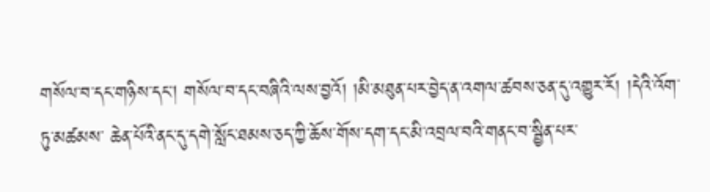གསོལ་བ་དང་གཉིས་དང། གསོལ་བ་དང་བཞིའི་ལས་བྱའོ། །མི་མཐུན་པར་བྱེད་ན་འགལ་ཚབས་ཅན་དུ་འགྱུར་རོ། །དེའི་འོག་ཏུ་མཚམས་ ཆེན་པོའི་ནང་དུ་དགེ་སློང་ཐམས་ཅད་ཀྱི་ཆོས་གོས་དག་དང་མི་འབྲལ་བའི་གནང་བ་སྦྱིན་པར་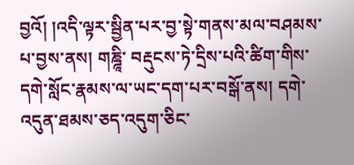བྱའོ། །འདི་ལྟར་སྦྱིན་པར་བྱ་སྟེ་གནས་མལ་བཤམས་པ་བྱས་ནས། གཎྜཱི་ བརྡུངས་ཏེ་དྲིས་པའི་ཚིག་གིས་དགེ་སློང་རྣམས་ལ་ཡང་དག་པར་བསྒོ་ནས། དགེ་འདུན་ཐམས་ཅད་འདུག་ཅིང་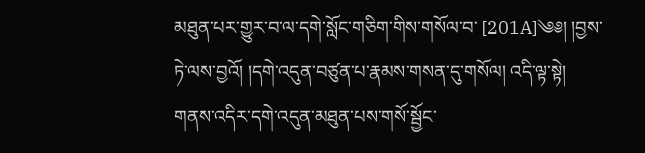མཐུན་པར་གྱུར་བ་ལ་དགེ་སློང་གཅིག་གིས་གསོལ་བ་ [201A]༄༅། །བྱས་ཏེ་ལས་བྱའོ། །དགེ་འདུན་བཙུན་པ་རྣམས་གསན་དུ་གསོལ། འདི་ལྟ་སྟེ། གནས་འདིར་དགེ་འདུན་མཐུན་པས་གསོ་སྦྱོང་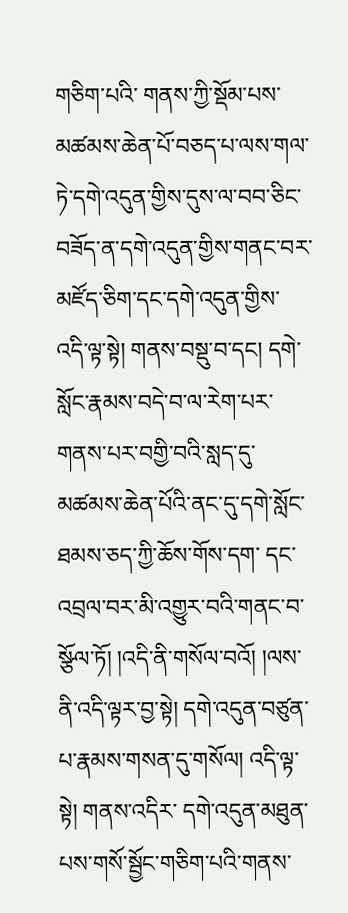གཅིག་པའི་ གནས་ཀྱི་སྡོམ་པས་མཚམས་ཆེན་པོ་བཅད་པ་ལས་གལ་ཏེ་དགེ་འདུན་གྱིས་དུས་ལ་བབ་ཅིང་བཟོད་ན་དགེ་འདུན་གྱིས་གནང་བར་མཛོད་ཅིག་དང་དགེ་འདུན་གྱིས་ འདི་ལྟ་སྟེ། གནས་བསྡུ་བ་དང། དགེ་སློང་རྣམས་བདེ་བ་ལ་རེག་པར་གནས་པར་བགྱི་བའི་སླད་དུ་མཚམས་ཆེན་པོའི་ནང་དུ་དགེ་སློང་ཐམས་ཅད་ཀྱི་ཆོས་གོས་དག་ དང་འབྲལ་བར་མི་འགྱུར་བའི་གནང་བ་སྩོལ་ཏོ། །འདི་ནི་གསོལ་བའོ། །ལས་ནི་འདི་ལྟར་བྱ་སྟེ། དགེ་འདུན་བཙུན་པ་རྣམས་གསན་དུ་གསོལ། འདི་ལྟ་སྟེ། གནས་འདིར་ དགེ་འདུན་མཐུན་པས་གསོ་སྦྱོང་གཅིག་པའི་གནས་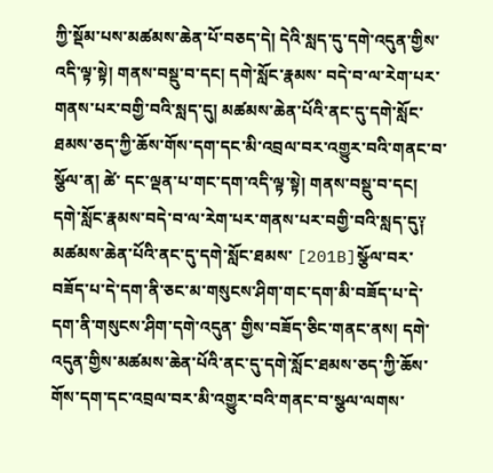ཀྱི་སྡོམ་པས་མཚམས་ཆེན་པོ་བཅད་དེ། དེའི་སླད་དུ་དགེ་འདུན་གྱིས་འདི་ལྟ་སྟེ། གནས་བསྡུ་བ་དང། དགེ་སློང་རྣམས་ བདེ་བ་ལ་རེག་པར་གནས་པར་བགྱི་བའི་སླད་དུ། མཚམས་ཆེན་པོའི་ནང་དུ་དགེ་སློང་ཐམས་ཅད་ཀྱི་ཆོས་གོས་དག་དང་མི་འབྲལ་བར་འགྱུར་བའི་གནང་བ་སྩོལ་ན། ཚེ་ དང་ལྡན་པ་གང་དག་འདི་ལྟ་སྟེ། གནས་བསྡུ་བ་དང། དགེ་སློང་རྣམས་བདེ་བ་ལ་རེག་པར་གནས་པར་བགྱི་བའི་སླད་དུ༑ མཚམས་ཆེན་པོའི་ནང་དུ་དགེ་སློང་ཐམས་ [201B]སྩོལ་བར་བཟོད་པ་དེ་དག་ནི་ཅང་མ་གསུངས་ཤིག་གང་དག་མི་བཟོད་པ་དེ་དག་ནི་གསུངས་ཤིག་དགེ་འདུན་ གྱིས་བཟོད་ཅིང་གནང་ནས། དགེ་འདུན་གྱིས་མཚམས་ཆེན་པོའི་ནང་དུ་དགེ་སློང་ཐམས་ཅད་ཀྱི་ཆོས་གོས་དག་དང་འབྲལ་བར་མི་འགྱུར་བའི་གནང་བ་སྩལ་ལགས་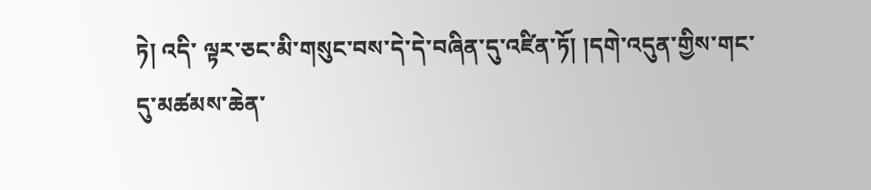ཏེ། འདི་ ལྟར་ཅང་མི་གསུང་བས་དེ་དེ་བཞིན་དུ་འཛིན་ཏོ། །དགེ་འདུན་གྱིས་གང་དུ་མཚམས་ཆེན་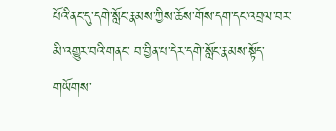པོའི་ནང་དུ་དགེ་སློང་རྣམས་ཀྱིས་ཆོས་གོས་དག་དང་འབྲལ་བར་མི་འགྱུར་བའི་གནང་ བ་བྱིན་པ་དེར་དགེ་སློང་རྣམས་སྟོད་གཡོགས་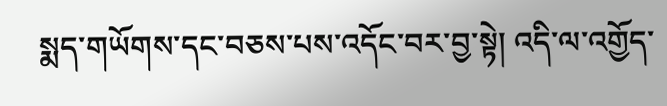སྨད་གཡོགས་དང་བཅས་པས་འདོང་བར་བྱ་སྟེ། འདི་ལ་འགྱོད་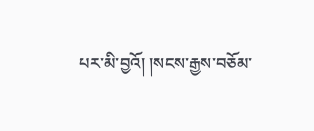པར་མི་བྱའོ། །སངས་རྒྱས་བཅོམ་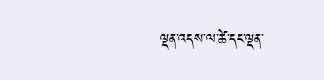ལྡན་འདས་ལ་ཚེ་དང་ལྡན་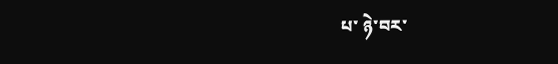པ་ ཉེ་བར་